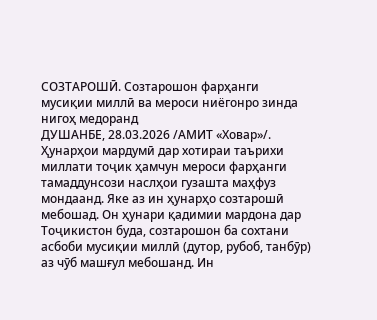СОЗТАРОШӢ. Созтарошон фарҳанги мусиқии миллӣ ва мероси ниёгонро зинда нигоҳ медоранд
ДУШАНБЕ, 28.03.2026 /АМИТ «Ховар»/. Ҳунарҳои мардумӣ дар хотираи таърихи миллати тоҷик ҳамчун мероси фарҳанги тамаддунсози наслҳои гузашта маҳфуз мондаанд. Яке аз ин ҳунарҳо созтарошӣ мебошад. Он ҳунари қадимии мардона дар Тоҷикистон буда, созтарошон ба сохтани асбоби мусиқии миллӣ (дутор, рубоб, танбӯр) аз чӯб машғул мебошанд. Ин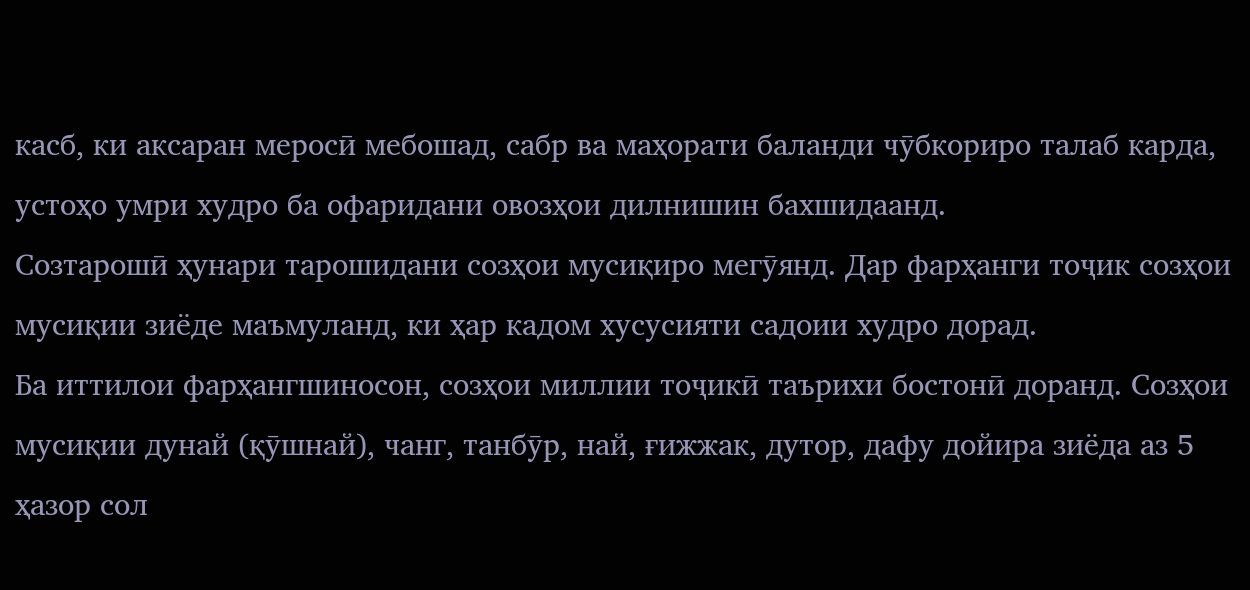касб, ки аксаран меросӣ мебошад, сабр ва маҳорати баланди чӯбкориро талаб карда, устоҳо умри худро ба офаридани овозҳои дилнишин бахшидаанд.
Созтарошӣ ҳунари тарошидани созҳои мусиқиро мегӯянд. Дар фарҳанги тоҷик созҳои мусиқии зиёде маъмуланд, ки ҳар кадом хусусияти садоии худро дорад.
Ба иттилои фарҳангшиносон, созҳои миллии тоҷикӣ таърихи бостонӣ доранд. Созҳои мусиқии дунай (қӯшнай), чанг, танбӯр, най, ғижжак, дутор, дафу дойира зиёда аз 5 ҳазор сол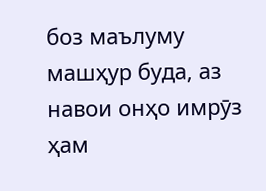боз маълуму машҳур буда, аз навои онҳо имрӯз ҳам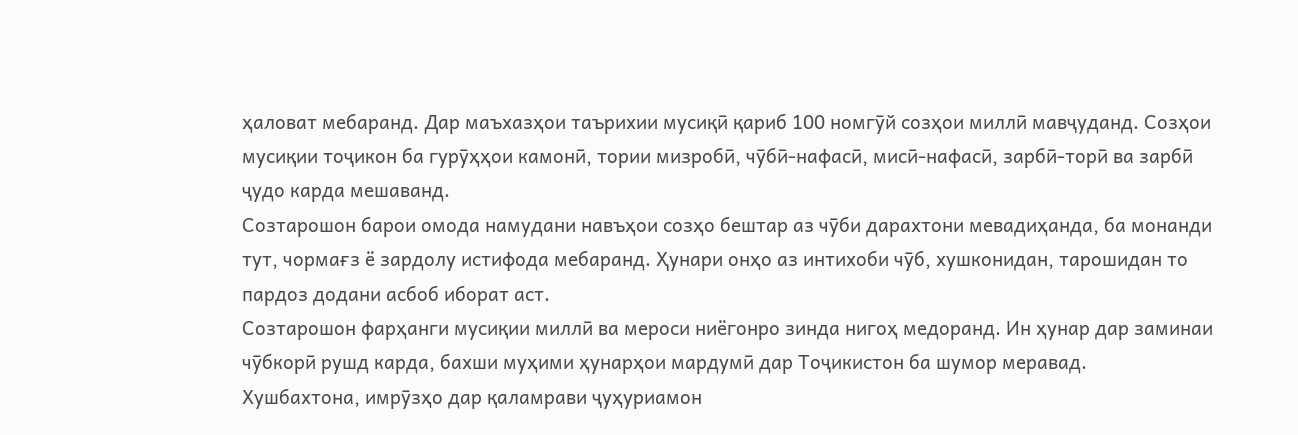ҳаловат мебаранд. Дар маъхазҳои таърихии мусиқӣ қариб 100 номгӯй созҳои миллӣ мавҷуданд. Созҳои мусиқии тоҷикон ба гурӯҳҳои камонӣ, тории мизробӣ, чӯбӣ-нафасӣ, мисӣ-нафасӣ, зарбӣ-торӣ ва зарбӣ ҷудо карда мешаванд.
Созтарошон барои омода намудани навъҳои созҳо бештар аз чӯби дарахтони мевадиҳанда, ба монанди тут, чормағз ё зардолу истифода мебаранд. Ҳунари онҳо аз интихоби чӯб, хушконидан, тарошидан то пардоз додани асбоб иборат аст.
Созтарошон фарҳанги мусиқии миллӣ ва мероси ниёгонро зинда нигоҳ медоранд. Ин ҳунар дар заминаи чӯбкорӣ рушд карда, бахши муҳими ҳунарҳои мардумӣ дар Тоҷикистон ба шумор меравад.
Хушбахтона, имрӯзҳо дар қаламрави ҷуҳуриамон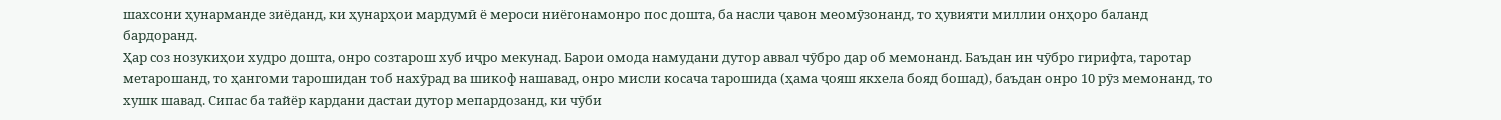шахсони ҳунарманде зиёданд, ки ҳунарҳои мардумӣ ё мероси ниёгонамонро пос дошта, ба насли ҷавон меомӯзонанд, то ҳувияти миллии онҳоро баланд бардоранд.
Ҳар соз нозукиҳои худро дошта, онро созтарош хуб иҷро мекунад. Барои омода намудани дутор аввал чӯбро дар об мемонанд. Баъдан ин чӯбро гирифта, таротар метарошанд, то ҳангоми тарошидан тоб нахӯрад ва шикоф нашавад, онро мисли косача тарошида (ҳама ҷояш якхела бояд бошад), баъдан онро 10 рӯз мемонанд, то хушк шавад. Сипас ба тайёр кардани дастаи дутор мепардозанд, ки чӯби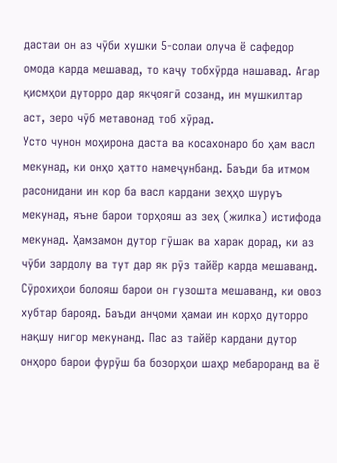дастаи он аз чӯби хушки 5-солаи олуча ё сафедор омода карда мешавад, то каҷу тобхӯрда нашавад. Агар қисмҳои дуторро дар якҷоягӣ созанд, ин мушкилтар аст, зеро чӯб метавонад тоб хӯрад.
Усто чунон моҳирона даста ва косахонаро бо ҳам васл мекунад, ки онҳо ҳатто намеҷунбанд. Баъди ба итмом расонидани ин кор ба васл кардани зеҳҳо шуруъ мекунад, яъне барои торҳояш аз зеҳ (жилка) истифода мекунад. Ҳамзамон дутор гӯшак ва харак дорад, ки аз чӯби зардолу ва тут дар як рӯз тайёр карда мешаванд. Сӯрохиҳои болояш барои он гузошта мешаванд, ки овоз хубтар барояд. Баъди анҷоми ҳамаи ин корҳо дуторро нақшу нигор мекунанд. Пас аз тайёр кардани дутор онҳоро барои фурӯш ба бозорҳои шаҳр мебароранд ва ё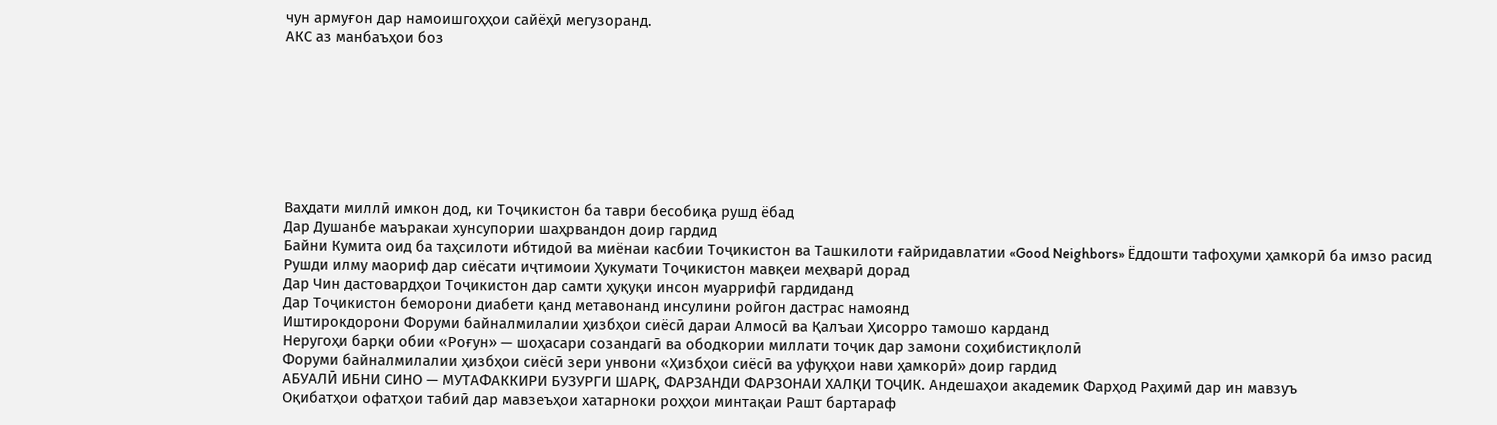чун армуғон дар намоишгоҳҳои сайёҳӣ мегузоранд.
АКС аз манбаъҳои боз








Ваҳдати миллӣ имкон дод, ки Тоҷикистон ба таври бесобиқа рушд ёбад
Дар Душанбе маъракаи хунсупории шаҳрвандон доир гардид
Байни Кумита оид ба таҳсилоти ибтидоӣ ва миёнаи касбии Тоҷикистон ва Ташкилоти ғайридавлатии «Good Neighbors» Ёддошти тафоҳуми ҳамкорӣ ба имзо расид
Рушди илму маориф дар сиёсати иҷтимоии Ҳукумати Тоҷикистон мавқеи меҳварӣ дорад
Дар Чин дастовардҳои Тоҷикистон дар самти ҳуқуқи инсон муаррифӣ гардиданд
Дар Тоҷикистон беморони диабети қанд метавонанд инсулини ройгон дастрас намоянд
Иштирокдорони Форуми байналмилалии ҳизбҳои сиёсӣ дараи Алмосӣ ва Қалъаи Ҳисорро тамошо карданд
Неругоҳи барқи обии «Роғун» — шоҳасари созандагӣ ва ободкории миллати тоҷик дар замони соҳибистиқлолӣ
Форуми байналмилалии ҳизбҳои сиёсӣ зери унвони «Ҳизбҳои сиёсӣ ва уфуқҳои нави ҳамкорӣ» доир гардид
АБУАЛӢ ИБНИ СИНО — МУТАФАККИРИ БУЗУРГИ ШАРҚ, ФАРЗАНДИ ФАРЗОНАИ ХАЛҚИ ТОҶИК. Андешаҳои академик Фарҳод Раҳимӣ дар ин мавзуъ
Оқибатҳои офатҳои табиӣ дар мавзеъҳои хатарноки роҳҳои минтақаи Рашт бартараф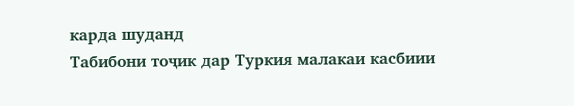карда шуданд
Табибони тоҷик дар Туркия малакаи касбиии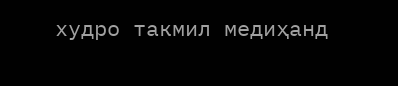худро такмил медиҳанд